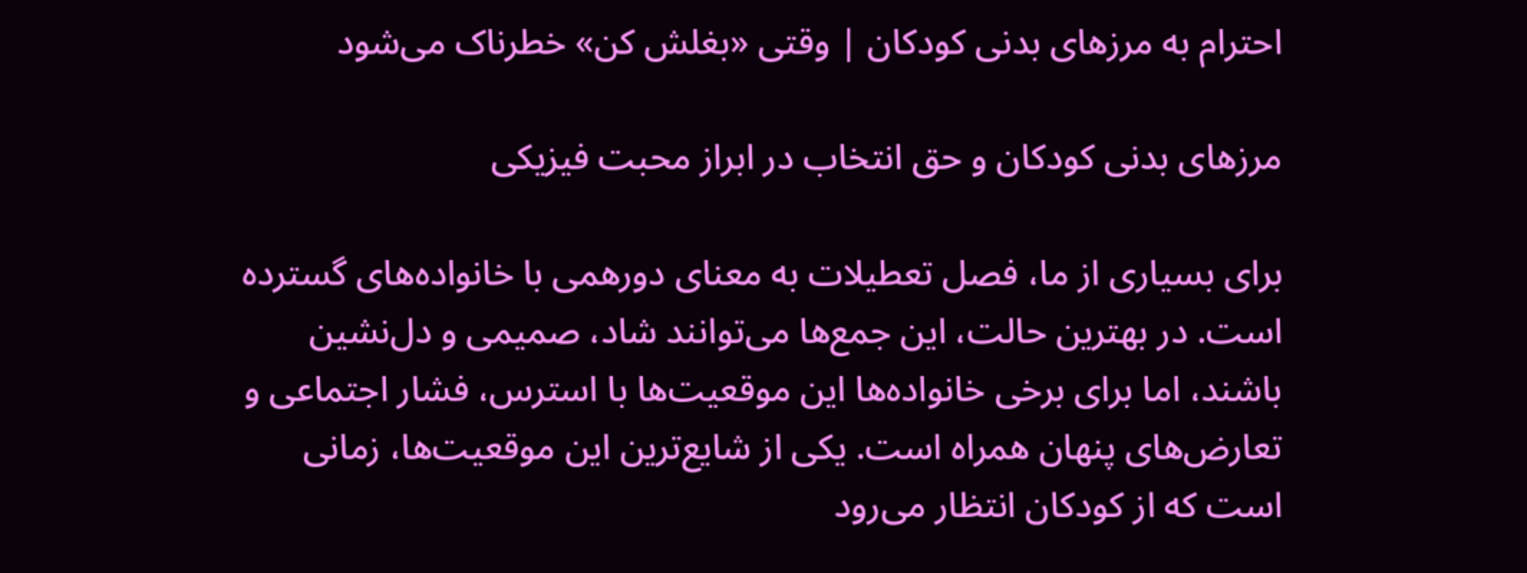احترام به مرزهای بدنی کودکان | وقتی «بغلش کن» خطرناک می‌شود

مرزهای بدنی کودکان و حق انتخاب در ابراز محبت فیزیکی

برای بسیاری از ما، فصل تعطیلات به معنای دورهمی با خانواده‌های گسترده است. در بهترین حالت، این جمع‌ها می‌توانند شاد، صمیمی و دل‌نشین باشند، اما برای برخی خانواده‌ها این موقعیت‌ها با استرس، فشار اجتماعی و تعارض‌های پنهان همراه است. یکی از شایع‌ترین این موقعیت‌ها، زمانی است که از کودکان انتظار می‌رود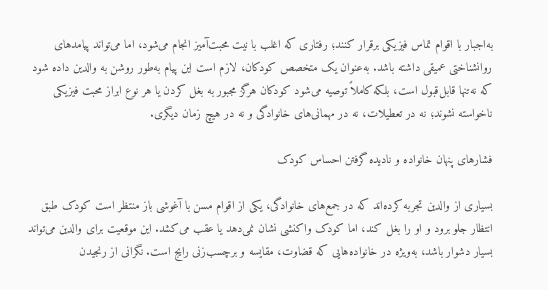به‌اجبار با اقوام تماس فیزیکی برقرار کنند؛ رفتاری که اغلب با نیت محبت‌آمیز انجام می‌شود، اما می‌تواند پیامدهای روانشناختی عمیقی داشته باشد. به‌عنوان یک متخصص کودکان، لازم است این پیام به‌طور روشن به والدین داده شود که نه‌تنها قابل‌قبول است، بلکه کاملاً توصیه می‌شود کودکان هرگز مجبور به بغل کردن یا هر نوع ابراز محبت فیزیکی ناخواسته نشوند؛ نه در تعطیلات، نه در مهمانی‌های خانوادگی و نه در هیچ زمان دیگری.

فشارهای پنهان خانواده و نادیده گرفتن احساس کودک

بسیاری از والدین تجربه کرده‌اند که در جمع‌های خانوادگی، یکی از اقوام مسن با آغوشی باز منتظر است کودک طبق انتظار جلو برود و او را بغل کند، اما کودک واکنشی نشان نمی‌دهد یا عقب می‌کشد. این موقعیت برای والدین می‌تواند بسیار دشوار باشد، به‌ویژه در خانواده‌هایی که قضاوت، مقایسه و برچسب‌زنی رایج است. نگرانی از رنجیدن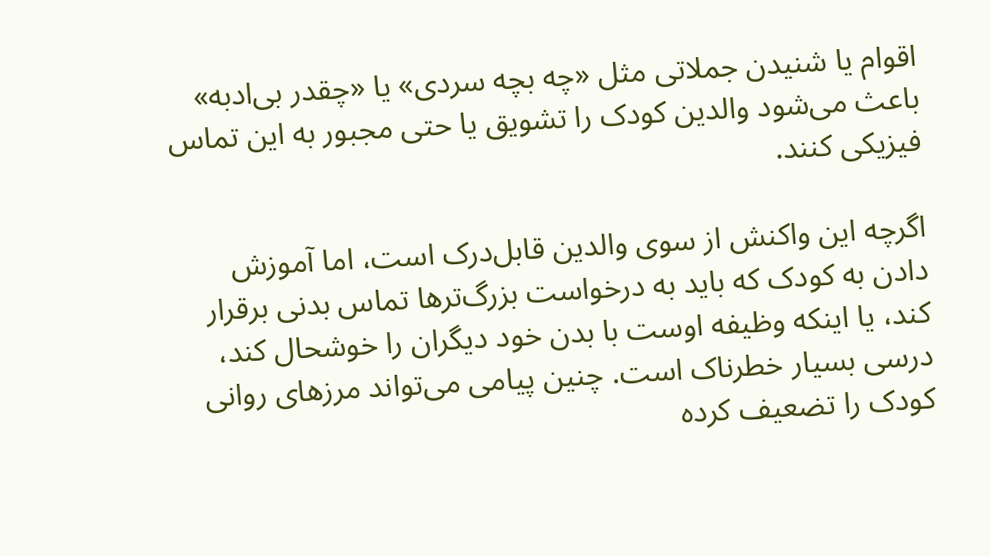اقوام یا شنیدن جملاتی مثل «چه بچه سردی» یا «چقدر بی‌ادبه» باعث می‌شود والدین کودک را تشویق یا حتی مجبور به این تماس فیزیکی کنند.

اگرچه این واکنش از سوی والدین قابل‌درک است، اما آموزش دادن به کودک که باید به درخواست بزرگ‌ترها تماس بدنی برقرار کند، یا اینکه وظیفه اوست با بدن خود دیگران را خوشحال کند، درسی بسیار خطرناک است. چنین پیامی می‌تواند مرزهای روانی کودک را تضعیف کرده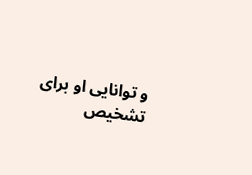و توانایی او برای تشخیص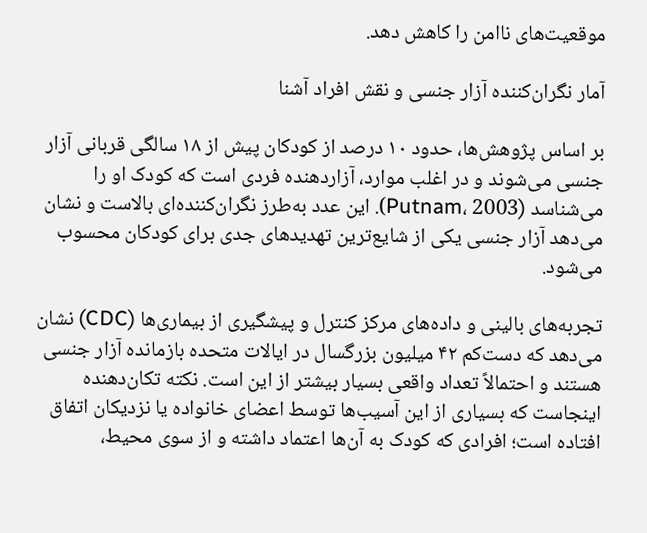موقعیت‌های ناامن را کاهش دهد.

آمار نگران‌کننده آزار جنسی و نقش افراد آشنا

بر اساس پژوهش‌ها، حدود ۱۰ درصد از کودکان پیش از ۱۸ سالگی قربانی آزار جنسی می‌شوند و در اغلب موارد، آزاردهنده فردی است که کودک او را می‌شناسد (Putnam، 2003). این عدد به‌طرز نگران‌کننده‌ای بالاست و نشان می‌دهد آزار جنسی یکی از شایع‌ترین تهدیدهای جدی برای کودکان محسوب می‌شود.

تجربه‌های بالینی و داده‌های مرکز کنترل و پیشگیری از بیماری‌ها (CDC) نشان می‌دهد که دست‌کم ۴۲ میلیون بزرگسال در ایالات متحده بازمانده آزار جنسی هستند و احتمالاً تعداد واقعی بسیار بیشتر از این است. نکته تکان‌دهنده اینجاست که بسیاری از این آسیب‌ها توسط اعضای خانواده یا نزدیکان اتفاق افتاده است؛ افرادی که کودک به آن‌ها اعتماد داشته و از سوی محیط،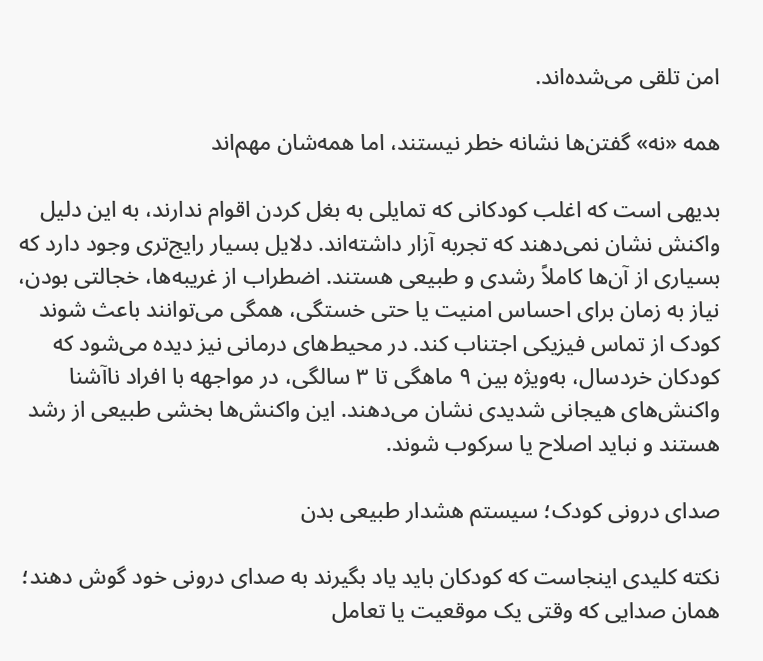امن تلقی می‌شده‌اند.

همه «نه» گفتن‌ها نشانه خطر نیستند، اما همه‌شان مهم‌اند

بدیهی است که اغلب کودکانی که تمایلی به بغل کردن اقوام ندارند، به این دلیل واکنش نشان نمی‌دهند که تجربه آزار داشته‌اند. دلایل بسیار رایج‌تری وجود دارد که بسیاری از آن‌ها کاملاً رشدی و طبیعی هستند. اضطراب از غریبه‌ها، خجالتی بودن، نیاز به زمان برای احساس امنیت یا حتی خستگی، همگی می‌توانند باعث شوند کودک از تماس فیزیکی اجتناب کند. در محیط‌های درمانی نیز دیده می‌شود که کودکان خردسال، به‌ویژه بین ۹ ماهگی تا ۳ سالگی، در مواجهه با افراد ناآشنا واکنش‌های هیجانی شدیدی نشان می‌دهند. این واکنش‌ها بخشی طبیعی از رشد هستند و نباید اصلاح یا سرکوب شوند.

صدای درونی کودک؛ سیستم هشدار طبیعی بدن

نکته کلیدی اینجاست که کودکان باید یاد بگیرند به صدای درونی خود گوش دهند؛ همان صدایی که وقتی یک موقعیت یا تعامل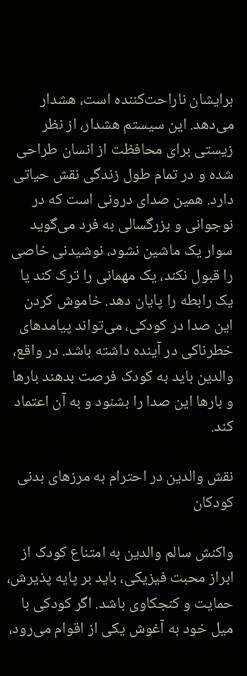برایشان ناراحت‌کننده است، هشدار می‌دهد. این سیستم هشدار، از نظر زیستی برای محافظت از انسان طراحی شده و در تمام طول زندگی نقش حیاتی دارد. همین صدای درونی است که در نوجوانی و بزرگسالی به فرد می‌گوید سوار یک ماشین نشود، نوشیدنی خاصی را قبول نکند، یک مهمانی را ترک کند یا یک رابطه را پایان دهد. خاموش کردن این صدا در کودکی، می‌تواند پیامدهای خطرناکی در آینده داشته باشد. در واقع، والدین باید به کودک فرصت بدهند بارها و بارها این صدا را بشنود و به آن اعتماد کند.

نقش والدین در احترام به مرزهای بدنی کودکان

واکنش سالم والدین به امتناع کودک از ابراز محبت فیزیکی، باید بر پایه پذیرش، حمایت و کنجکاوی باشد. اگر کودکی با میل خود به آغوش یکی از اقوام می‌رود،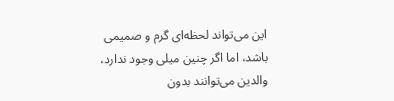این می‌تواند لحظه‌ای گرم و صمیمی باشد، اما اگر چنین میلی وجود ندارد، والدین می‌توانند بدون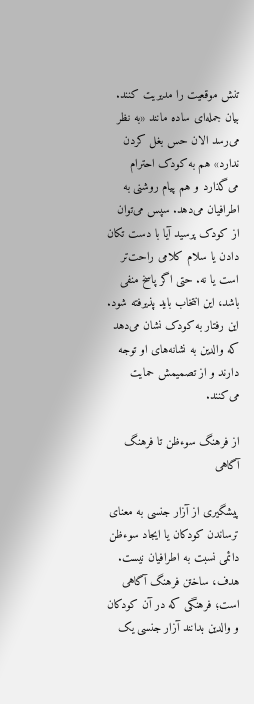تنش موقعیت را مدیریت کنند. بیان جمله‌ای ساده مانند «به نظر می‌رسد الان حس بغل کردن ندارد» هم به کودک احترام می‌گذارد و هم پیام روشنی به اطرافیان می‌دهد. سپس می‌توان از کودک پرسید آیا با دست تکان دادن یا سلام کلامی راحت‌تر است یا نه. حتی اگر پاسخ منفی باشد، این انتخاب باید پذیرفته شود. این رفتار به کودک نشان می‌دهد که والدین به نشانه‌های او توجه دارند و از تصمیمش حمایت می‌کنند.

از فرهنگ سوءظن تا فرهنگ آگاهی

پیشگیری از آزار جنسی به معنای ترساندن کودکان یا ایجاد سوءظن دائمی نسبت به اطرافیان نیست. هدف، ساختن فرهنگ آگاهی است؛ فرهنگی که در آن کودکان و والدین بدانند آزار جنسی یک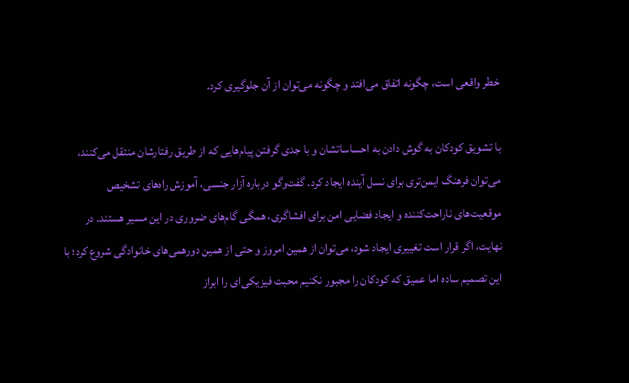خطر واقعی است، چگونه اتفاق می‌افتد و چگونه می‌توان از آن جلوگیری کرد.

با تشویق کودکان به گوش دادن به احساساتشان و با جدی گرفتن پیام‌هایی که از طریق رفتارشان منتقل می‌کنند، می‌توان فرهنگ ایمن‌تری برای نسل آینده ایجاد کرد. گفت‌وگو درباره آزار جنسی، آموزش راه‌های تشخیص موقعیت‌های ناراحت‌کننده و ایجاد فضایی امن برای افشاگری، همگی گام‌های ضروری در این مسیر هستند. در نهایت، اگر قرار است تغییری ایجاد شود، می‌توان از همین امروز و حتی از همین دورهمی‌های خانوادگی شروع کرد؛ با این تصمیم ساده اما عمیق که کودکان را مجبور نکنیم محبت فیزیکی‌ای را ابراز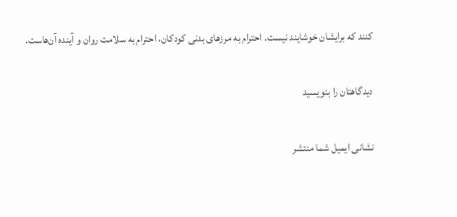کنند که برایشان خوشایند نیست. احترام به مرزهای بدنی کودکان، احترام به سلامت روان و آینده آن‌هاست.

دیدگاهتان را بنویسید

نشانی ایمیل شما منتشر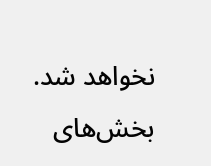نخواهد شد. بخش‌های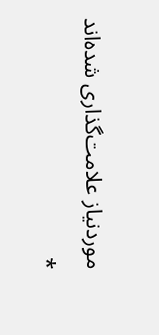موردنیاز علامت‌گذاری شده‌اند *